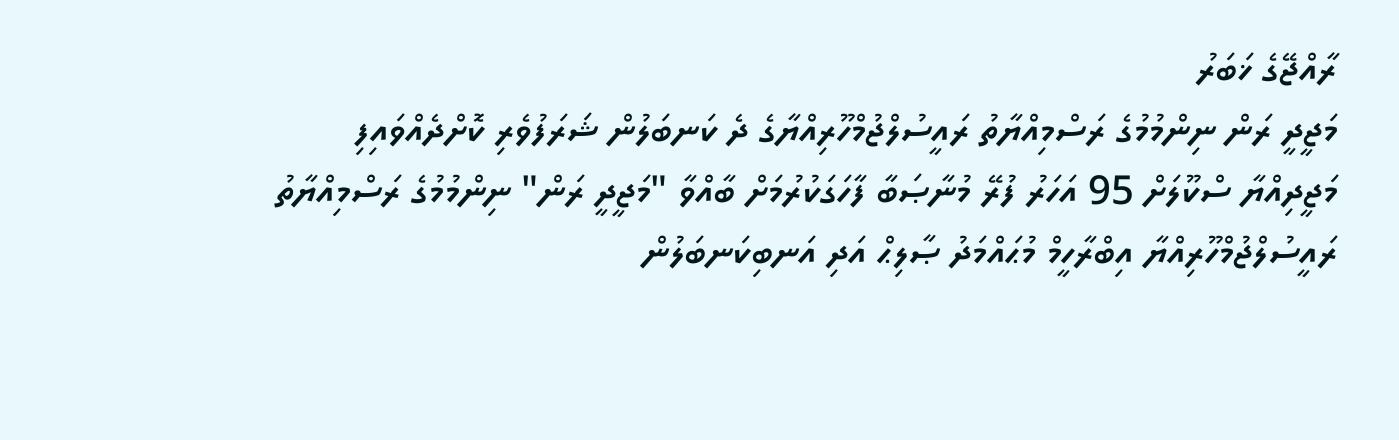ރާއްޖޭގެ ޚަބަރު
މަޖީދީ ރަން ނިންމުމުގެ ރަސްމިއްޔާތު ރައީސުލްޖުމްހޫރިއްޔާގެ ދެ ކަނބަލުން ޝަރަފުވެރި ކޮށްދެއްވައިފި
މަޖީދިއްޔާ ސްކޫލަށް 95 އަހަރު ފުރޭ މުނާޞަބާ ފާހަގަކުރުމަށް ބާއްވާ "މަޖީދީ ރަން" ނިންމުމުގެ ރަސްމިއްޔާތު ރައީސުލްޖުމްހޫރިއްޔާ އިބްރާހީމް މުޙައްމަދު ޞާލިޙް އަދި އަނބިކަނބަލުން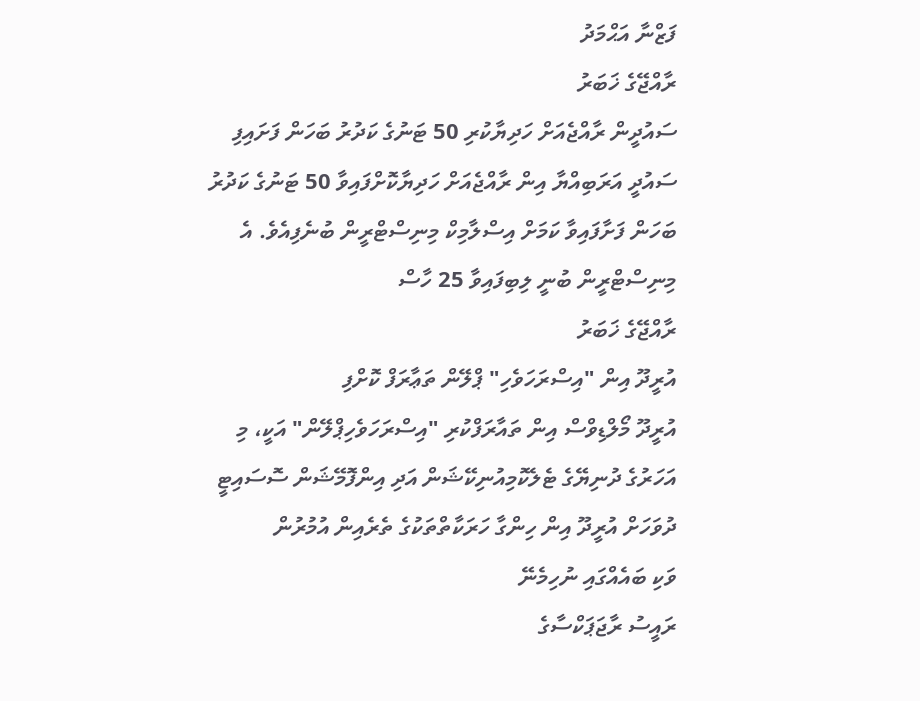ފަޒްނާ އަޙްމަދު
ރާއްޖޭގެ ޚަބަރު
ސައުދީން ރާއްޖެއަށް ހަދިޔާކުރި 50 ޓަނުގެ ކަދުރު ބަހަން ފަށައިފި
ސައުދީ އަރަބިއްޔާ އިން ރާއްޖެއަށް ހަދިޔާކޮށްފައިވާ 50 ޓަނުގެ ކަދުރު ބަހަން ފަށާފައިވާ ކަމަށް އިސްލާމިކް މިނިސްޓްރީން ބުނެފިއެވެ. އެ މިނިސްޓްރީން ބުނީ ލިބިފައިވާ 25 ހާސް
ރާއްޖޭގެ ޚަބަރު
އުރީދޫ އިން "އިސްރަހަވެހި" ޕްލޭން ތަޢާރަފް ކޮށްފި
އުރީދޫ މޯލްޑިވްސް އިން ތައާރަފްކުރި "އިސްރަހަވެހިޕްލޭން" އަކީ، މި އަހަރުގެ ދުނިޔޭގެ ޓެލެކޮމިއުނިކޭޝަން އަދި އިންފޮމޭޝަން ސޮސައިޓީ ދުވަހަށް އުރީދޫ އިން ހިންގާ ހަރަކާތްތަކުގެ ތެރެއިން އުމުރުން
ވަކި ބައެއްގައި ނުހިމެނޭ
ރައީސު ރާޖަޕަކްސާގެ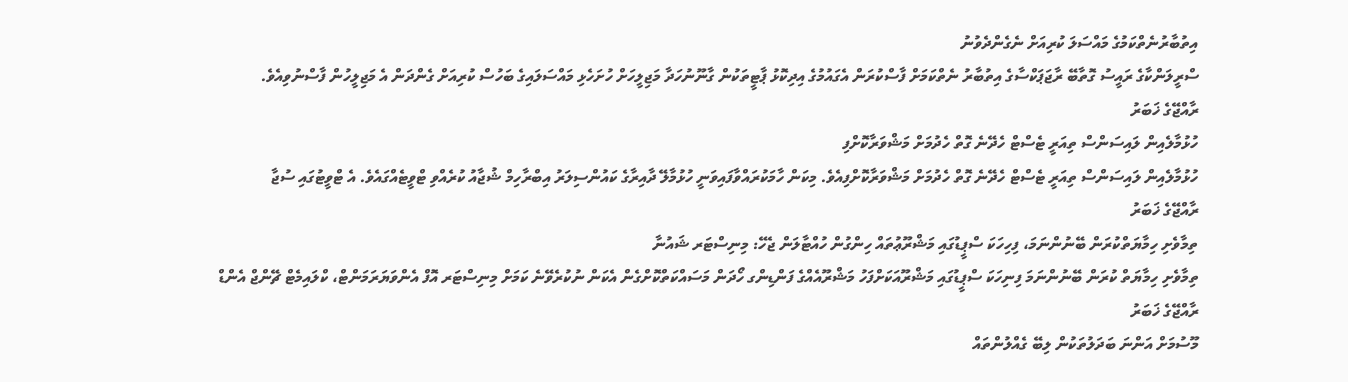އިތުބާރުނެތްކަމުގެ މައްސަލަ ކުރިއަށް ނެގެންދެވުނު
ސްރީލަންކާގެ ރައީސު ގޮތާބޭ ރާޖަޕަކްސާގެ އިތުބާރު ނެތްކަމަށް ފާސްކުރަން އެގައުމުގެ އިދިކޮޅު ޕާޓީތަކުން ގާނޫނުހަދާ މަޖިލީހަށް ހުށަހެޅި މައްސަލައިގެ ބަހުސް ކުރިއަށް ގެންދަން އެ މަޖިލީހުން ފާސްނުވިއެވެ.
ރާއްޖޭގެ ޚަބަރު
ހުޅުމާލެއިން ލައިސަންސް ތިއަރީ ޓެސްޓް ހެދޭނެ ގޮތް ހެދުމަށް މަޝްވަރާކޮށްފި
ހުޅުމާލެއިން ލައިސަންސް ތިއަރީ ޓެސްޓް ހެދޭނެ ގޮތް ހެދުމަށް މަޝްވަރާކޮށްފިއެވެ. މިކަން ހާމަކުރައްވާފައިވަނީ ހުޅުމާލޭ ދާއިރާގެ ކައުންސިލަރު އިބްރާހިމް ޝުޖާއު ކުރެއްވި ޓްވީޓެއްގައެވެ. އެ ޓްވީޓުގައި ސުޖާ
ރާއްޖޭގެ ޚަބަރު
ތިމާވެށި ހިމާޔަތްކުރަން ބޭނުންނަމަ، ފިހިހަކަ ސްޕީޑުގައި މަޝްރޫޢުތައް ހިންގުން ހުއްޓާލަން ޖެހޭ: މިނިސްޓަރ ޝައުނާ
ތިމާވެށި ހިމާޔަތް ކުރަން ބޭނުންނަމަ ފިނިހަކަ ސްޕީޑުގައި މަޝްރޫއަކަށްފަހު މަޝްރޫއެއްގެ ފަންޑިންގ ހޯދަން މަސައްކަތްކޮށްގެން އެކަން ނުކުރެވޭނެ ކަމަށް މިނިސްޓަރ އޮފް އެންވަޔަރަމަންޓް، ކްލައިމެޓް ޗޭންޖް އެންޑް
ރާއްޖޭގެ ޚަބަރު
މޫސުމަށް އަންނަ ބަދަލުތަކުން ލިބޭ ގެއްލުންތައް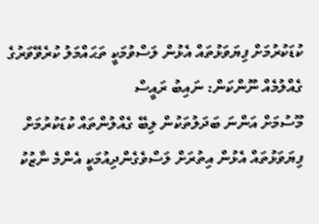ކުޑަކުރުމަށް ފިޔަވަޅުތައް އެޅުން ލަސްވުމަކީ ތަޙައްމަލު ކުރެވޭވަރުގެ ގެއްލުމެއް ނޫންކަން: ނައިބު ރައީސް
މޫސުމަށް އަންނަ ބަދަލުތަކުން ލިބޭ ގެއްލުންތައް ކުޑަކުރުމަށް ފިޔަވަޅުތައް އެޅުން އިތުރަށް ލަސްވެގެންދިއުމަކީ އެންމެ ނާޒުކު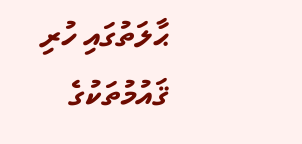ޙާލަތުގައި ހުރި ޤައުމުތަކުގެ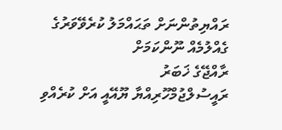ރައްޔިތުންނަށް ތަޙައްމަލު ކުރެވޭވަރުގެ ގެއްލުމެއް ނޫންކަމަށް
ރާއްޖޭގެ ޚަބަރު
ރައީސުލްޖުމްހޫރިއްޔާ ޔޫއޭއީ އަށް ކުރެއްވި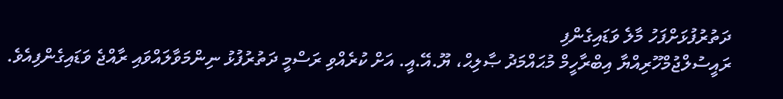ދަތުރުފުޅަށްފަހު މާލެ ވަޑައިގެންފި
ރައީސުލްޖުމްހޫރިއްޔާ އިބްރާހީމް މުޙައްމަދު ޞާލިޙް، ޔޫ.އޭ.އީ. އަށް ކުރެއްވި ރަސްމީ ދަތުރުފުޅު ނިންމަވާލައްވައި ރާއްޖެ ވަޑައިގެންފިއެވެ.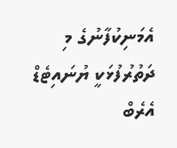އެމަނިކުފާނުގެ މި ދަތުރުފުޅަކީ ޔުނައިޓެޑް އެރެބް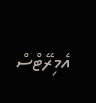އެމިރޭޓްސް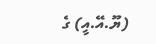(ޔޫ.އޭ.އީ) ގެ